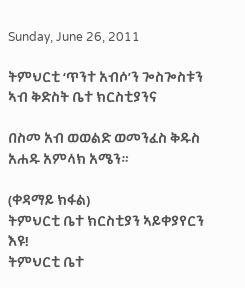Sunday, June 26, 2011

ትምህርቲ ‘ጥንተ አብሶ’ን ጐስጐስቱን ኣብ ቅድስት ቤተ ክርስቲያንና

በስመ አብ ወወልድ ወመንፈስ ቅዱስ አሐዱ አምላክ አሜን።

(ቀዳማይ ክፋል)
ትምህርቲ ቤተ ክርስቲያን ኣይቀያየርን እዩ!
ትምህርቲ ቤተ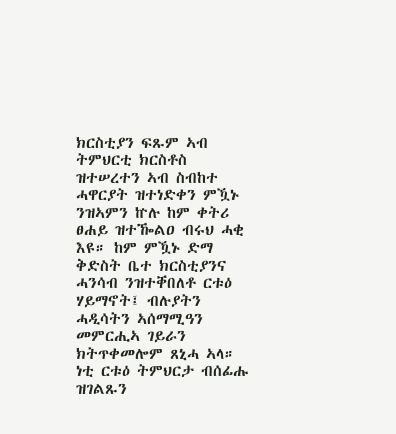ክርስቲያን ፍጹም ኣብ ትምህርቲ ክርስቶስ ዝተሠረተን ኣብ ስብከተ ሓዋርያት ዝተነድቀን ምዃኑ ንዝኣምን ኵሉ ከም ቀትሪ ፀሐይ ዝተዀልዐ ብሩህ ሓቂ እዩ። ከም ምዃኑ ድማ ቅድስት ቤተ ክርስቲያንና ሓንሳብ ንዝተቐበለቶ ርቱዕ ሃይማኖት፤ ብሉያትን ሓዲሳትን ኣሰማሚዓን መምርሒኣ ገይራን ክትጥቀመሎም ጸኒሓ ኣላ። ነቲ ርቱዕ ትምህርታ ብሰፊሑ ዝገልጹን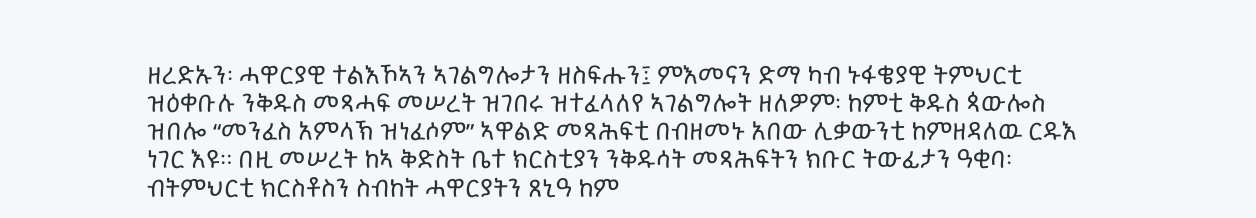ዘረድኡን፡ ሓዋርያዊ ተልእኾኣን ኣገልግሎታን ዘስፍሑን፤ ምእመናን ድማ ካብ ኑፋቄያዊ ትምህርቲ ዝዕቀቡሉ ንቅዱስ መጻሓፍ መሠረት ዝገበሩ ዝተፈላለየ ኣገልግሎት ዘለዎም፡ ከምቲ ቅዱስ ጳውሎስ ዝበሎ “መንፈስ አምላኽ ዝነፈሶም” ኣዋልድ መጻሕፍቲ በብዘመኑ አበው ሊቃውንቲ ከምዘዳለዉ ርዱእ ነገር እዩ። በዚ መሠረት ከኣ ቅድስት ቤተ ክርስቲያን ንቅዱሳት መጻሕፍትን ክቡር ትውፊታን ዓቂባ፡ ብትምህርቲ ክርስቶስን ስብከት ሓዋርያትን ጸኒዓ ከም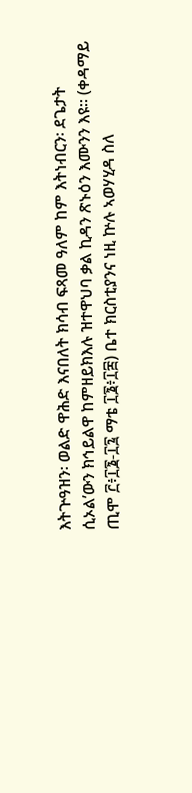እትጕዓዝን፡ ወልድ ዋሕድ እናበለት ክሳብ ፍጻመ ዓለም ከም እትነብርን፡ ደጌታት ሲኦል’ውን ክኅይልዋ ከምዘይክእሉ ዝተዋህባ ቃል ኪዳን ጽኑዕን እሙንን እዩ። (ቀዳማይ ጢሞ ፫፥፲፮-፲፯ ማቴ ፲፮፥፲፰) ቤተ ክርስቲያንና ነዚ ኵሉ ኣወሃሂዳ ስለ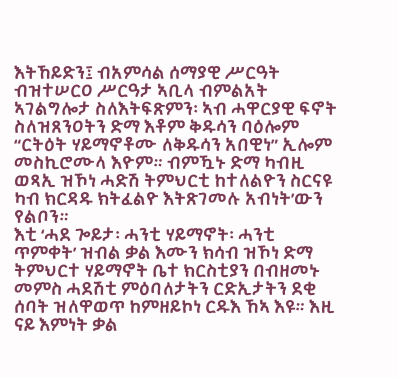እትኸይድን፤ ብአምሳል ሰማያዊ ሥርዓት ብዝተሠርዐ ሥርዓታ ኣቢላ ብምልአት ኣገልግሎታ ስለእትፍጽምን፡ ኣብ ሓዋርያዊ ፍኖት ስለዝጸንዐትን ድማ እቶም ቅዱሳን ባዕሎም “ርትዕት ሃይማኖቶሙ ለቅዱሳን አበዊነ” ኢሎም መስኪሮሙላ እዮም። ብምዃኑ ድማ ካብዚ ወጻኢ ዝኾነ ሓድሽ ትምህርቲ ከተለልዮን ስርናዩ ካብ ክርዳዱ ክትፈልዮ እትጽገመሉ አብነት’ውን የልቦን።
እቲ ‘ሓደ ጐይታ፡ ሓንቲ ሃይማኖት፡ ሓንቲ ጥምቀት’ ዝብል ቃል እሙን ክሳብ ዝኾነ ድማ ትምህርተ ሃይማኖት ቤተ ክርስቲያን በብዘመኑ መምስ ሓደሽቲ ምዕባለታትን ርድኢታትን ደቂ ሰባት ዝለዋወጥ ከምዘይኮነ ርዱእ ኸኣ እዩ። እዚ ናይ እምነት ቃል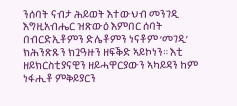ንሰባት ናብታ ሕይወት እተውህብ መንገዲ እግዚአብሔር ዝጽውዕ እምበር ሰባት በብርድኢቶምን ድሌቶምን ነናቶም ‘መገዲ’ ክሕንጽጹን ክጓዓዙን ዘፍቕድ ኣይኮነን። እቲ ዘይክርስቲያናዊን ዘይሓዋርያውን ኣካይዳን ከም ነፋሒቶ ምቅይያርን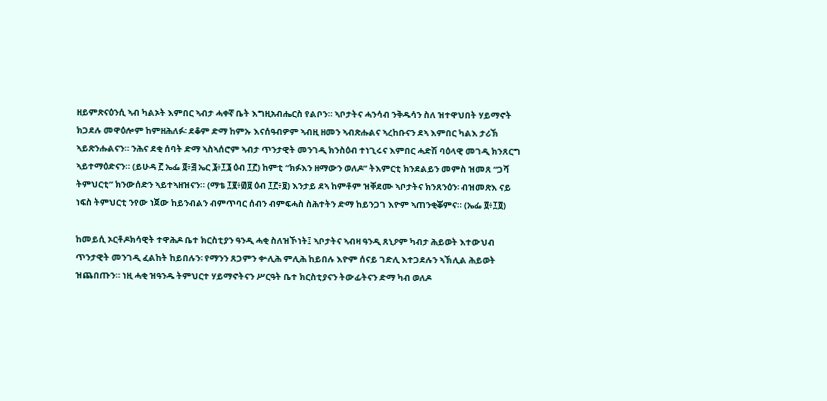ዘይምጽናዕንሲ ኣብ ካልኦት እምበር ኣብታ ሓቀኛ ቤት እግዚአብሔርስ የልቦን። ኣቦታትና ሓንሳብ ንቅዱሳን ስለ ዝተዋህበት ሃይማኖት ክጋደሉ መዋዕሎም ከምዘሕለፉ፡ ደቆም ድማ ከምኡ እናሰዓብዎም ኣብዚ ዘመን ኣብጽሑልና ኣረከቡናን ደኣ እምበር ካልእ ታሪኽ ኣይጽንሑልናን። ንሕና ደቂ ሰባት ድማ ኣስኣሰሮም ኣብታ ጥንታዊት መንገዲ ክንስዕብ ተነጊሩና እምበር ሓድሽ ባዕላዊ መገዲ ክንጸርግ ኣይተማዕድናን። (ይሁዳ ፫ ኤፌ ፬፥፭ ኤር ፮፥፲፮ ዕብ ፲፫) ከምቲ “ክፉእን ዘማውን ወለዶ” ትእምርቲ ክንደልይን መምስ ዝመጸ “ጋሻ ትምህርቲ” ክንውሰድን ኣይተኣዘዝናን። (ማቴ ፲፪፥፴፱ ዕብ ፲፫፥፱) እንታይ ደኣ ከምቶም ዝቐደሙ ኣቦታትና ክንጸንዕን፡ ብዝመጽእ ናይ ነፍስ ትምህርቲ ንየው ነጀው ከይንብልን ብምጥባር ሰብን ብምፍሓስ ስሕተትን ድማ ከይንጋገ እዮም ኣጠንቂቖምና። (ኤፌ ፬፥፲፬)

ከመይሲ ኦርቶዶክሳዊት ተዋሕዶ ቤተ ክርስቲያን ዓንዲ ሓቂ ስለዝኾነት፤ ኣቦታትና ኣብዛ ዓንዲ ጸኒዖም ካብታ ሕይወት እተውህብ ጥንታዊት መንገዲ ፈልከት ከይበሉን፡ የማንን ጸጋምን ቍሊሕ ምሊሕ ከይበሉ እዮም ሰናይ ገድሊ እተጋደሉን ኣኽሊል ሕይወት ዝጨበጡን። ነዚ ሓቂ ዝዓንዱ ትምህርተ ሃይማኖትናን ሥርዓት ቤተ ክርስቲያናን ትውፊትናን ድማ ካብ ወለዶ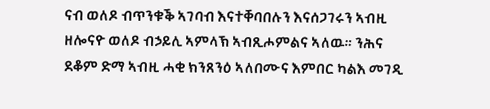ናብ ወለዶ ብጥንቁቕ ኣገባብ እናተቐባበሉን እናሰጋገሩን ኣብዚ ዘሎናዮ ወለዶ ብኃይሊ ኣምላኽ ኣብጺሖምልና ኣለዉ። ንሕና ደቆም ድማ ኣብዚ ሓቂ ክንጸንዕ ኣለበሙና እምበር ካልእ መገዲ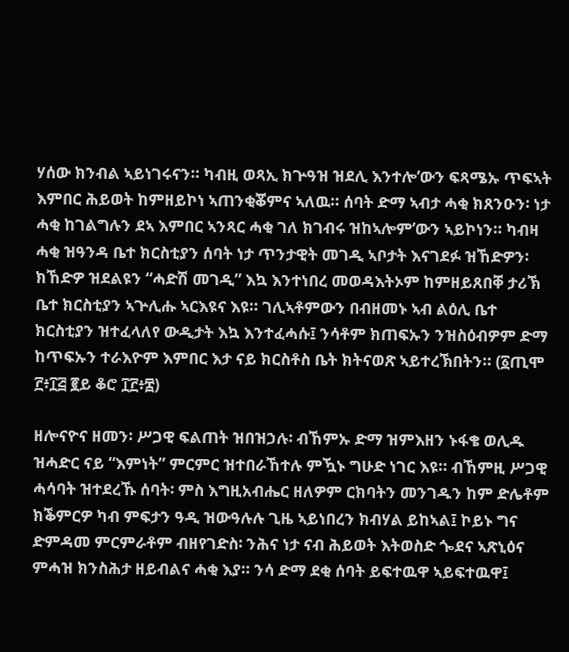ሃሰው ክንብል ኣይነገሩናን። ካብዚ ወጻኢ ክጕዓዝ ዝደሊ እንተሎ’ውን ፍጻሜኡ ጥፍኣት እምበር ሕይወት ከምዘይኮነ ኣጠንቂቖምና ኣለዉ። ሰባት ድማ ኣብታ ሓቂ ክጸንዑን፡ ነታ ሓቂ ከገልግሉን ደኣ እምበር ኣንጻር ሓቂ ገለ ክገብሩ ዝከኣሎም’ውን ኣይኮነን። ካብዛ ሓቂ ዝዓንዳ ቤተ ክርስቲያን ሰባት ነታ ጥንታዊት መገዲ ኣቦታት እናገደፉ ዝኸድዎን፡ ክኸድዎ ዝደልዩን “ሓድሽ መገዲ” እኳ እንተነበረ መወዳእትኦም ከምዘይጸበቐ ታሪኽ ቤተ ክርስቲያን ኣጕሊሑ ኣርእዩና እዩ። ገሊኣቶምውን በብዘመኑ ኣብ ልዕሊ ቤተ ክርስቲያን ዝተፈላለየ ውዲታት እኳ እንተፈሓሱ፤ ንሳቶም ክጠፍኡን ንዝስዕብዎም ድማ ከጥፍኡን ተራእዮም እምበር እታ ናይ ክርስቶስ ቤት ክትናወጽ ኣይተረኽበትን። (፩ጢሞ ፫፥፲፭ ፪ይ ቆሮ ፲፫፥፰)

ዘሎናዮና ዘመን፡ ሥጋዊ ፍልጠት ዝበዝኃሉ፡ ብኸምኡ ድማ ዝምእዘን ኑፋቄ ወሊዱ ዝሓድር ናይ “እምነት” ምርምር ዝተበራኸተሉ ምዃኑ ግሁድ ነገር እዩ። ብኸምዚ ሥጋዊ ሓሳባት ዝተደረኹ ሰባት፡ ምስ እግዚአብሔር ዘለዎም ርክባትን መንገዱን ከም ድሌቶም ክቕምርዎ ካብ ምፍታን ዓዲ ዝውዓሉሉ ጊዜ ኣይነበረን ክብሃል ይከኣል፤ ኮይኑ ግና ድምዳመ ምርምራቶም ብዘየገድስ፡ ንሕና ነታ ናብ ሕይወት እትወስድ ጐደና ኣጽኒዕና ምሓዝ ክንስሕታ ዘይብልና ሓቂ እያ። ንሳ ድማ ደቂ ሰባት ይፍተዉዋ ኣይፍተዉዋ፤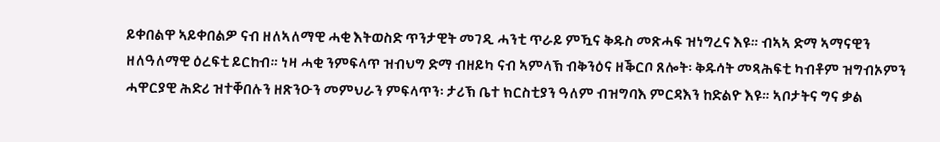ይቀበልዋ ኣይቀበልዎ ናብ ዘለኣለማዊ ሓቂ እትወስድ ጥንታዊት መገዲ ሓንቲ ጥራይ ምዃና ቅዱስ መጽሓፍ ዝነግረና እዩ። ብኣኣ ድማ ኣማናዊን ዘለዓለማዊ ዕረፍቲ ይርከብ። ነዛ ሓቂ ንምፍላጥ ዝብህግ ድማ ብዘይካ ናብ ኣምላኽ ብቅንዕና ዘቕርቦ ጸሎት፡ ቅዱሳት መጻሕፍቲ ካብቶም ዝግብኦምን ሓዋርያዊ ሕድሪ ዝተቐበሉን ዘጽንዑን መምህራን ምፍላጥን፡ ታሪኽ ቤተ ክርስቲያን ዓለም ብዝግባእ ምርዳእን ከድልዮ እዩ። ኣቦታትና ግና ቃል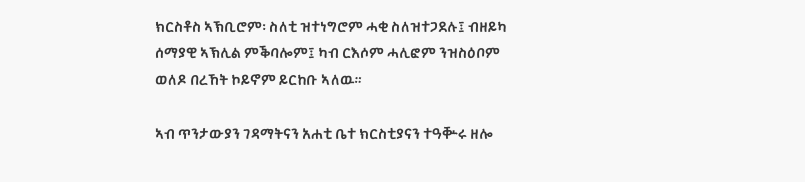ክርስቶስ ኣኽቢሮም፡ ስለቲ ዝተነግሮም ሓቂ ስለዝተጋደሉ፤ ብዘይካ ሰማያዊ ኣኽሊል ምቕባሎም፤ ካብ ርእሶም ሓሊፎም ንዝስዕቦም ወለዶ በረኸት ኮይኖም ይርከቡ ኣለዉ።

ኣብ ጥንታውያን ገዳማትናን አሐቲ ቤተ ክርስቲያናን ተዓቝሩ ዘሎ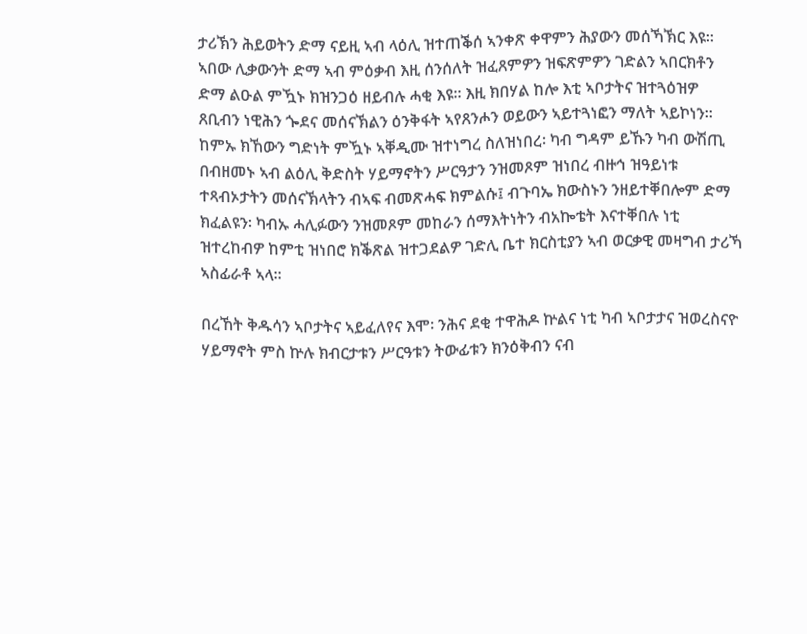ታሪኽን ሕይወትን ድማ ናይዚ ኣብ ላዕሊ ዝተጠቕሰ ኣንቀጽ ቀዋምን ሕያውን መሰኻኽር እዩ። ኣበው ሊቃውንት ድማ ኣብ ምዕቃብ እዚ ሰንሰለት ዝፈጸምዎን ዝፍጽምዎን ገድልን ኣበርክቶን ድማ ልዑል ምዃኑ ክዝንጋዕ ዘይብሉ ሓቂ እዩ። እዚ ክበሃል ከሎ እቲ ኣቦታትና ዝተጓዕዝዎ ጸቢብን ነዊሕን ጐደና መሰናኽልን ዕንቅፋት ኣየጸንሖን ወይውን ኣይተጓነፎን ማለት ኣይኮነን። ከምኡ ክኸውን ግድነት ምዃኑ ኣቐዲሙ ዝተነግረ ስለዝነበረ፡ ካብ ግዳም ይኹን ካብ ውሽጢ በብዘመኑ ኣብ ልዕሊ ቅድስት ሃይማኖትን ሥርዓታን ንዝመጾም ዝነበረ ብዙኅ ዝዓይነቱ ተጻብኦታትን መሰናኽላትን ብኣፍ ብመጽሓፍ ክምልሱ፤ ብጉባኤ ክውስኑን ንዘይተቐበሎም ድማ ክፈልዩን፡ ካብኡ ሓሊፉውን ንዝመጾም መከራን ሰማእትነትን ብአኰቴት እናተቐበሉ ነቲ ዝተረከብዎ ከምቲ ዝነበሮ ክቕጽል ዝተጋደልዎ ገድሊ ቤተ ክርስቲያን ኣብ ወርቃዊ መዛግብ ታሪኻ ኣስፊራቶ ኣላ።

በረኸት ቅዱሳን ኣቦታትና ኣይፈለየና እሞ፡ ንሕና ደቂ ተዋሕዶ ኵልና ነቲ ካብ ኣቦታታና ዝወረስናዮ ሃይማኖት ምስ ኵሉ ክብርታቱን ሥርዓቱን ትውፊቱን ክንዕቅብን ናብ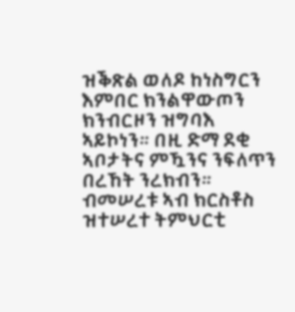ዝቕጽል ወለዶ ከነስግርን እምበር ክንልዋውጦን ክንብርዞን ዝግባእ ኣይኮነን። በዚ ድማ ደቂ ኣቦታትና ምዃንና ንፍለጥን በረኸት ንረክብን። ብመሠረቱ ኣብ ክርስቶስ ዝተሠረተ ትምህርቲ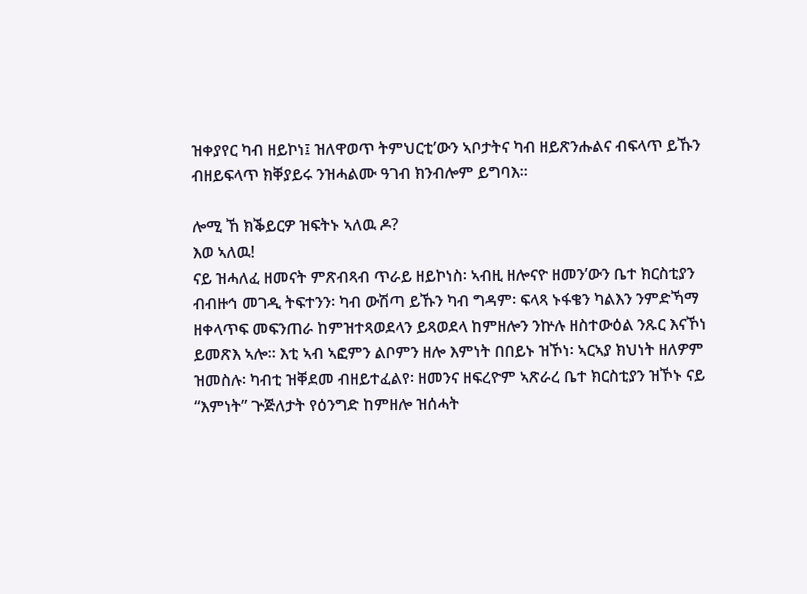ዝቀያየር ካብ ዘይኮነ፤ ዝለዋወጥ ትምህርቲ’ውን ኣቦታትና ካብ ዘይጽንሑልና ብፍላጥ ይኹን ብዘይፍላጥ ክቐያይሩ ንዝሓልሙ ዓገብ ክንብሎም ይግባእ።

ሎሚ ኸ ክቕይርዎ ዝፍትኑ ኣለዉ ዶ?
እወ ኣለዉ!
ናይ ዝሓለፈ ዘመናት ምጽብጻብ ጥራይ ዘይኮነስ፡ ኣብዚ ዘሎናዮ ዘመን’ውን ቤተ ክርስቲያን ብብዙኅ መገዲ ትፍተንን፡ ካብ ውሽጣ ይኹን ካብ ግዳም፡ ፍላጻ ኑፋቄን ካልእን ንምድኻማ ዘቀላጥፍ መፍንጠራ ከምዝተጻወደላን ይጻወደላ ከምዘሎን ንኵሉ ዘስተውዕል ንጹር እናኾነ ይመጽእ ኣሎ። እቲ ኣብ ኣፎምን ልቦምን ዘሎ እምነት በበይኑ ዝኾነ፡ ኣርኣያ ክህነት ዘለዎም ዝመስሉ፡ ካብቲ ዝቐደመ ብዘይተፈልየ፡ ዘመንና ዘፍረዮም ኣጽራረ ቤተ ክርስቲያን ዝኾኑ ናይ “እምነት” ጕጅለታት የዕንግድ ከምዘሎ ዝሰሓት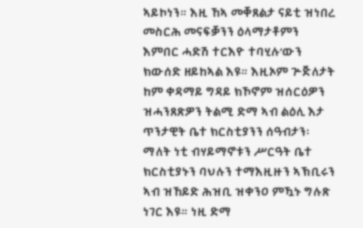ኣይኮነን። እዚ ኸኣ መቐጸልታ ናይቲ ዝነበረ መስርሕ መናፍቓንን ዕላማታቶምን እምበር ሓድሽ ተርእዮ ተባሂሉ’ውን ክውሰድ ዘይከኣል እዩ። እዚኦም ጕጅለታት ከም ቀዳማይ ግዳይ ክኾኖም ዝሰርዕዎን ዝሓንጸጽዎን ትልሚ ድማ ኣብ ልዕሊ እታ ጥንታዊት ቤተ ክርስቲያንን ሰዓብታን፡ ማለት ነቲ ብሃይማኖቱን ሥርዓት ቤተ ክርስቲያኑን ባህሉን ተማእዚዙን ኣኽቢሩን ኣብ ዝኸይድ ሕዝቢ ዝቀንዐ ምዃኑ ግሉጽ ነገር እዩ። ነዚ ድማ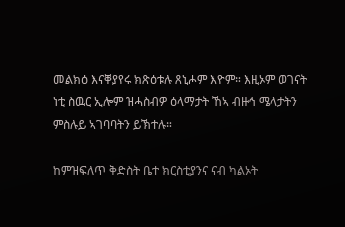መልክዕ እናቐያየሩ ክጽዕቱሉ ጸኒሖም እዮም። እዚኦም ወገናት ነቲ ስዉር ኢሎም ዝሓስብዎ ዕላማታት ኸኣ ብዙኅ ሜላታትን ምስሉይ ኣገባባትን ይኽተሉ።

ከምዝፍለጥ ቅድስት ቤተ ክርስቲያንና ናብ ካልኦት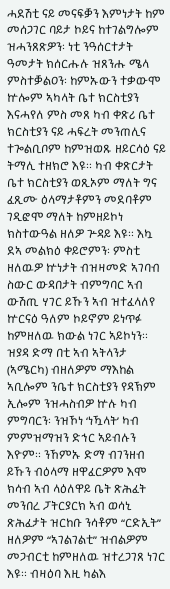ሓደሽቲ ናይ መናፍቓን እምነታት ከም መሰጋገር ባይታ ኮይና ከተገልግሎም ዝሓንጸጽዎን፡ ነቲ ንዓሰርተታት ዓመታት ክሰርሑሉ ዝጸንሑ ሜላ ምስተቓልዐን፡ ከምኡውን ተቃውሞ ኵሎም ኣካላት ቤተ ክርስቲያን እናሓየለ ምስ መጸ ካብ ቀጽሪ ቤተ ክርስቲያን ናይ ሓፍረት መንጠሊና ተጐልቢቦም ከምዝወጹ ዘይርሳዕ ናይ ትማሊ ተዘክሮ እዩ። ካብ ቀጽርታት ቤተ ክርስቲያን ወጺኦም ማለት ግና ፈጺሙ ዕላማታቶምን መደባቶም ገዲፎሞ ማለት ከምዘይኮነ ክስተውዓል ዘለዎ ጕዳይ እዩ። እኳ ደኣ መልክዕ ቀይሮምን፡ ምስቲ ዘለዉዎ ኵነታት ብዝዛመድ ኣገባብ ስውር ውዳበታት ብምግባር ኣብ ውሽጢ ሃገር ይኹን ኣብ ዝተፈላለየ ኵርናዕ ዓለም ኮይኖም ይነጥፉ ከምዘለዉ ክውል ነገር ኣይኮነን። ዝያዳ ድማ በቲ ኣብ ኣትላንታ (ኣሜርካ) ብዘለዎም ማእከል ኣቢሎም ንቤተ ክርስቲያን የዳኽም ኢሎም ንዝሓስብዎ ኵሉ ካብ ምግባርን፡ ንዝኾነ ‘ነዃላት’ ካብ ምምዝማዝን ድኅር ኣይብሉን እዮም። ንኸምኡ ድማ ብገንዘብ ይኹን ብዕላማ ዘዋፈርዎም እሞ ክሳብ ኣብ ላዕለዋይ ቤት ጽሕፈት መንበረ ፓትርያርክ ኣብ ወሳኒ ጽሕፈታት ዝርከቡ ንሳቶም “ርድኢት” ዘለዎም “ኣገልገልቲ” ዝብልዎም መጋብርቲ ከምዘለዉ ዝተረጋገጸ ነገር እዩ። ብዛዕባ እዚ ካልእ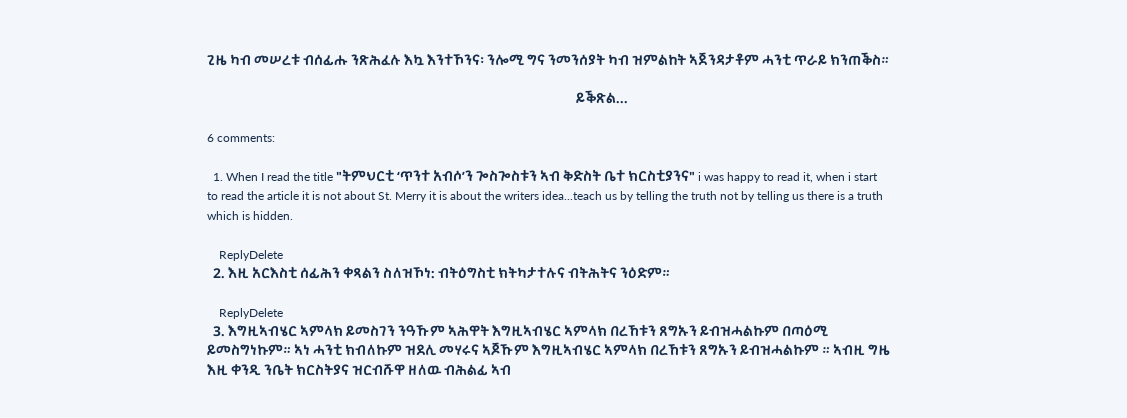ጊዜ ካብ መሠረቱ ብሰፊሑ ንጽሕፈሉ እኳ እንተኾንና፡ ንሎሚ ግና ንመንሰያት ካብ ዝምልከት ኣጀንዳታቶም ሓንቲ ጥራይ ክንጠቕስ።

                                                                                                                           ይቕጽል...

6 comments:

  1. When I read the title "ትምህርቲ ‘ጥንተ አብሶ’ን ጐስጐስቱን ኣብ ቅድስት ቤተ ክርስቲያንና" i was happy to read it, when i start to read the article it is not about St. Merry it is about the writers idea...teach us by telling the truth not by telling us there is a truth which is hidden.

    ReplyDelete
  2. እዚ አርእስቲ ሰፊሕን ቀጻልን ስለዝኾነ: ብትዕግስቲ ክትካታተሉና ብትሕትና ንዕድም።

    ReplyDelete
  3. እግዚኣብሄር ኣምላክ ይመስገን ንዓኹም ኣሕዋት እግዚኣብሄር ኣምላክ በረኸቱን ጸግኡን ይብዝሓልኩም በጣዕሚ ይመስግነኩም። ኣነ ሓንቲ ክብለኩም ዝደሊ መሃሩና ኣጆኹም እግዚኣብሄር ኣምላክ በረኸቱን ጸግኡን ይብዝሓልኩም ። ኣብዚ ግዜ እዚ ቀንዲ ንቤት ክርስትያና ዝርብሹዋ ዘለዉ ብሕልፊ ኣብ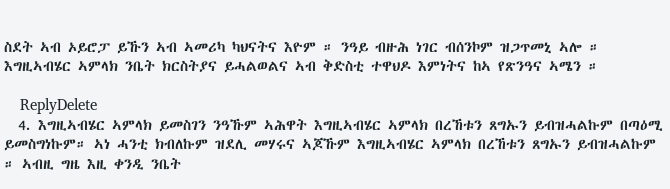ስደት ኣብ ኦይሮፓ ይኹን ኣብ ኣመሪካ ካህናትና እዮም ። ንዓይ ብዙሕ ነገር ብሰንኮም ዝጋጥመኒ ኣሎ ። እግዚኣብሄር ኣምላክ ንቤት ክርስትያና ይሓልወልና ኣብ ቅድስቲ ተዋህዶ እምነትና ከኣ የጽንዓና ኣሜን ።

    ReplyDelete
  4. እግዚኣብሄር ኣምላክ ይመስገን ንዓኹም ኣሕዋት እግዚኣብሄር ኣምላክ በረኸቱን ጸግኡን ይብዝሓልኩም በጣዕሚ ይመስግነኩም። ኣነ ሓንቲ ክብለኩም ዝደሊ መሃሩና ኣጆኹም እግዚኣብሄር ኣምላክ በረኸቱን ጸግኡን ይብዝሓልኩም ። ኣብዚ ግዜ እዚ ቀንዲ ንቤት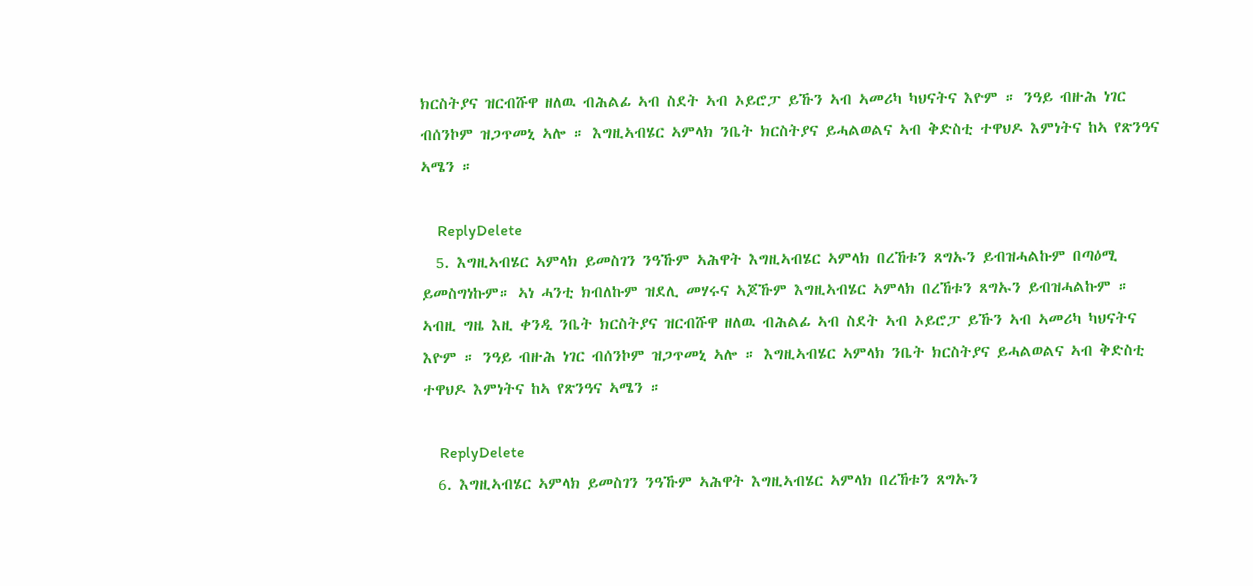ክርስትያና ዝርብሹዋ ዘለዉ ብሕልፊ ኣብ ስደት ኣብ ኦይሮፓ ይኹን ኣብ ኣመሪካ ካህናትና እዮም ። ንዓይ ብዙሕ ነገር ብሰንኮም ዝጋጥመኒ ኣሎ ። እግዚኣብሄር ኣምላክ ንቤት ክርስትያና ይሓልወልና ኣብ ቅድስቲ ተዋህዶ እምነትና ከኣ የጽንዓና ኣሜን ።

    ReplyDelete
  5. እግዚኣብሄር ኣምላክ ይመስገን ንዓኹም ኣሕዋት እግዚኣብሄር ኣምላክ በረኸቱን ጸግኡን ይብዝሓልኩም በጣዕሚ ይመስግነኩም። ኣነ ሓንቲ ክብለኩም ዝደሊ መሃሩና ኣጆኹም እግዚኣብሄር ኣምላክ በረኸቱን ጸግኡን ይብዝሓልኩም ። ኣብዚ ግዜ እዚ ቀንዲ ንቤት ክርስትያና ዝርብሹዋ ዘለዉ ብሕልፊ ኣብ ስደት ኣብ ኦይሮፓ ይኹን ኣብ ኣመሪካ ካህናትና እዮም ። ንዓይ ብዙሕ ነገር ብሰንኮም ዝጋጥመኒ ኣሎ ። እግዚኣብሄር ኣምላክ ንቤት ክርስትያና ይሓልወልና ኣብ ቅድስቲ ተዋህዶ እምነትና ከኣ የጽንዓና ኣሜን ።

    ReplyDelete
  6. እግዚኣብሄር ኣምላክ ይመስገን ንዓኹም ኣሕዋት እግዚኣብሄር ኣምላክ በረኸቱን ጸግኡን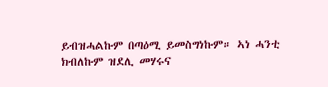ይብዝሓልኩም በጣዕሚ ይመስግነኩም። ኣነ ሓንቲ ክብለኩም ዝደሊ መሃሩና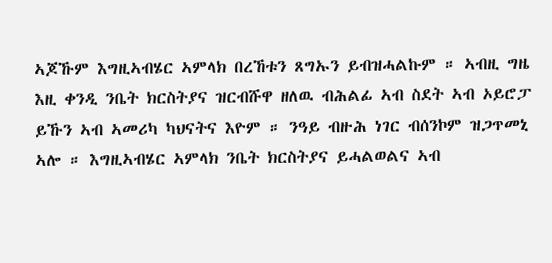ኣጆኹም እግዚኣብሄር ኣምላክ በረኸቱን ጸግኡን ይብዝሓልኩም ። ኣብዚ ግዜ እዚ ቀንዲ ንቤት ክርስትያና ዝርብሹዋ ዘለዉ ብሕልፊ ኣብ ስደት ኣብ ኦይሮፓ ይኹን ኣብ ኣመሪካ ካህናትና እዮም ። ንዓይ ብዙሕ ነገር ብሰንኮም ዝጋጥመኒ ኣሎ ። እግዚኣብሄር ኣምላክ ንቤት ክርስትያና ይሓልወልና ኣብ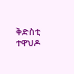ቅድስቲ ተዋህዶ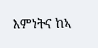እምነትና ከኣ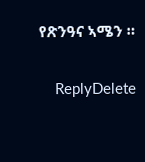የጽንዓና ኣሜን ።

    ReplyDelete